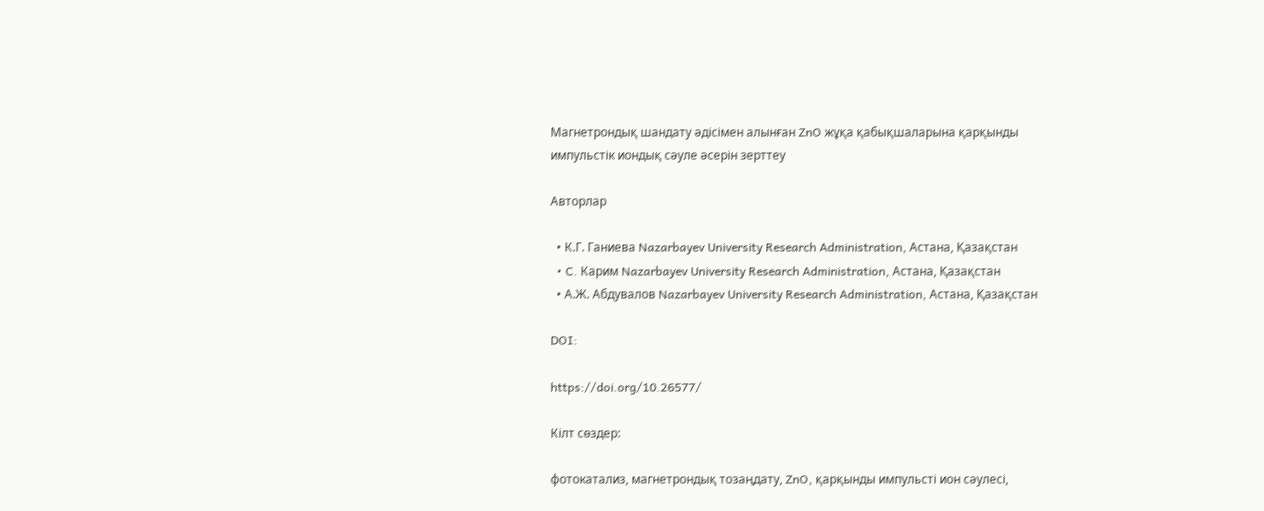Магнетрондық шандату әдісімен алынған ZnO жұқа қабықшаларына қарқынды импульстік иондық сәуле әсерін зерттеу

Авторлар

  • К.Г. Ганиева Nazarbayev University Research Administration, Астана, Қазақстан
  • C. Карим Nazarbayev University Research Administration, Астана, Қазақстан
  • А.Ж. Абдувалов Nazarbayev University Research Administration, Астана, Қазақстан

DOI:

https://doi.org/10.26577/

Кілт сөздер:

фотокатализ, магнетрондық тозаңдату, ZnO, қарқынды импульсті ион сәулесі,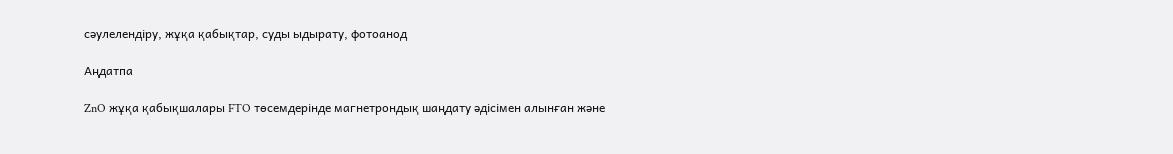сәулелендіру, жұқа қабықтар, суды ыдырату, фотоанод

Аңдатпа

ZnO жұқа қабықшалары FTO төсемдерінде магнетрондық шаңдату әдісімен алынған және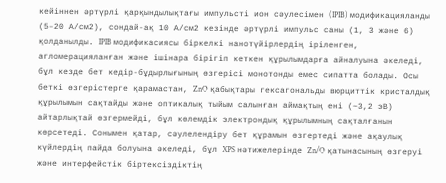кейіннен әртүрлі қарқындылықтағы импульсті ион сәулесімен (IPIB) модификацияланды (5–20 А/см2), сондай-ақ 10 А/см2 кезінде әртүрлі импульс саны (1, 3 және 6) қолданылды. IPIB модификасиясы біркелкі нанотүйірлердің іріленген, агломерацияланған және ішінара бірігіп кеткен құрылымдарға айналуына әкеледі, бұл кезде бет кедір-бұдырлығының өзгерісі монотонды емес сипатта болады. Осы беткі өзгерістерге қарамастан, ZnO қабықтары гексагональды вюрциттік кристалдық құрылымын сақтайды және оптикалық тыйым салынған аймақтың ені (~3,2 эВ) айтарлықтай өзгермейді, бұл көлемдік электрондық құрылымның сақталғанын көрсетеді. Сонымен қатар, сәулелендіру бет құрамын өзгертеді және ақаулық күйлердің пайда болуына әкеледі, бұл XPS нәтижелерінде Zn/O қатынасының өзгеруі және интерфейстік біртексіздіктің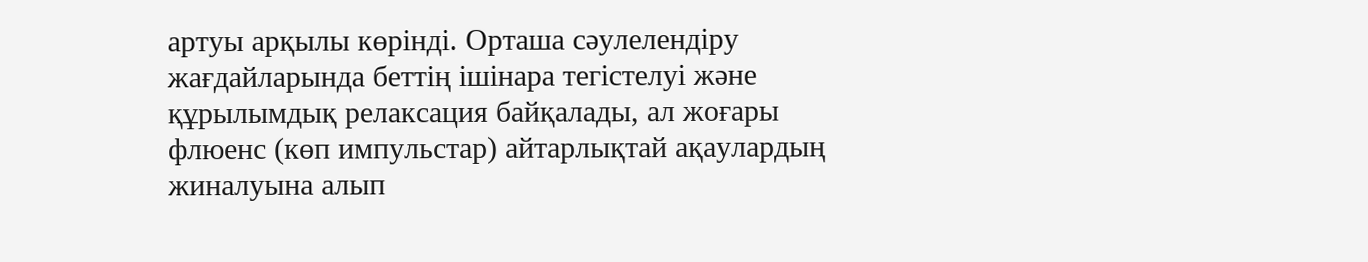артуы арқылы көрінді. Орташа сәулелендіру жағдайларында беттің ішінара тегістелуі және құрылымдық релаксация байқалады, ал жоғары флюенс (көп импульстар) айтарлықтай ақаулардың жиналуына алып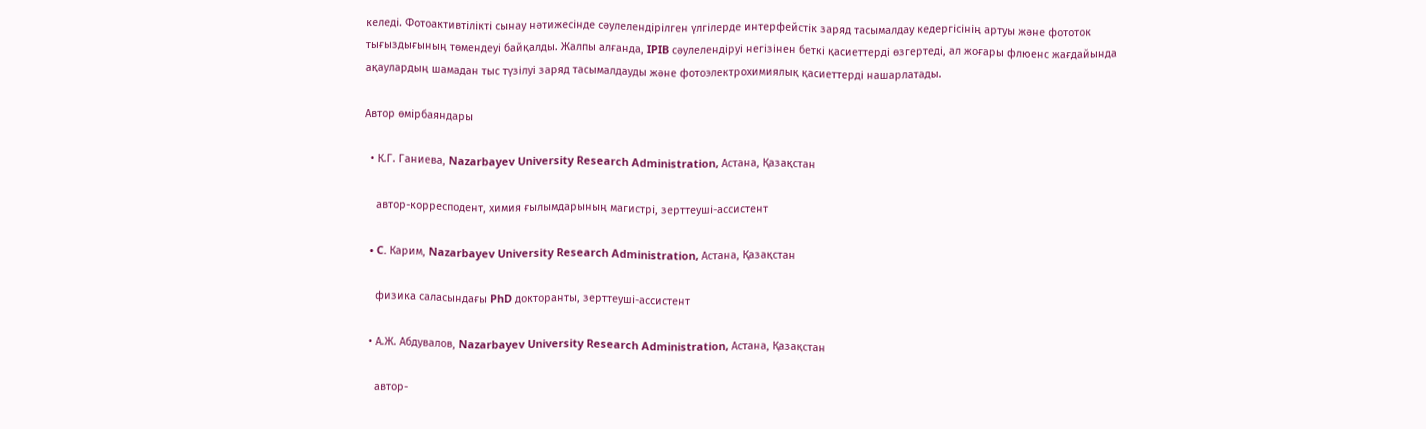келеді. Фотоактивтілікті сынау нәтижесінде сәулелендірілген үлгілерде интерфейстік заряд тасымалдау кедергісінің артуы және фототок тығыздығының төмендеуі байқалды. Жалпы алғанда, IPIB сәулелендіруі негізінен беткі қасиеттерді өзгертеді, ал жоғары флюенс жағдайында ақаулардың шамадан тыс түзілуі заряд тасымалдауды және фотоэлектрохимиялық қасиеттерді нашарлатады.

Автор өмірбаяндары

  • К.Г. Ганиева, Nazarbayev University Research Administration, Астана, Қазақстан

    автор-корресподент, химия ғылымдарының магистрі, зерттеуші-ассистент

  • C. Карим, Nazarbayev University Research Administration, Астана, Қазақстан

    физика саласындағы PhD докторанты, зерттеуші-ассистент

  • А.Ж. Абдувалов, Nazarbayev University Research Administration, Астана, Қазақстан

    автор-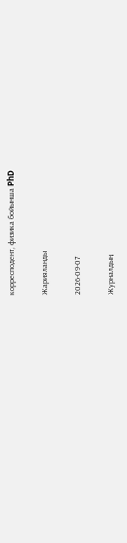корресподент, физика бойынша PhD

Жарияланды

2026-09-07

Журналдың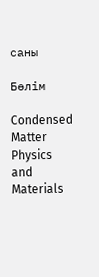саны

Бөлім

Condensed Matter Physics and Materials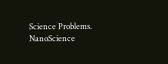Science Problems. NanoScience